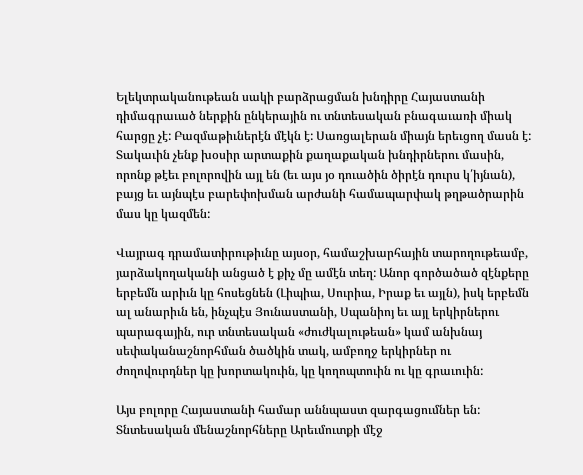Ելեկտրականութեան սակի բարձրացման խնդիրը Հայաստանի դիմագրաւած ներքին ընկերային ու տնտեսական բնագաւառի միակ հարցը չէ: Բազմաթիւներէն մէկն է: Սառցալերան միայն երեւցող մասն է: Տակաւին չենք խօսիր արտաքին քաղաքական խնդիրներու մասին, որոնք թէեւ բոլորովին այլ են (եւ այս յօ դուածին ծիրէն դուրս կ՛իյնան), բայց եւ այնպէս բարեփոխման արժանի համապարփակ թղթածրարին մաս կը կազմեն:

Վայրագ դրամատիրութիւնը այսօր, համաշխարհային տարողութեամբ, յարձակողականի անցած է քիչ մը ամէն տեղ: Անոր գործածած զէնքերը երբեմն արիւն կը հոսեցնեն (Լիպիա, Սուրիա, Իրաք եւ այլն), իսկ երբեմն ալ անարիւն են, ինչպէս Յունաստանի, Սպանիոյ եւ այլ երկիրներու պարագային, ուր տնտեսական «ժուժկալութեան» կամ անխնայ սեփականաշնորհման ծածկին տակ, ամբողջ երկիրներ ու ժողովուրդներ կը խորտակուին, կը կողոպտուին ու կը գրաւուին:

Այս բոլորը Հայաստանի համար աննպաստ զարգացումներ են: Տնտեսական մենաշնորհները Արեւմուտքի մէջ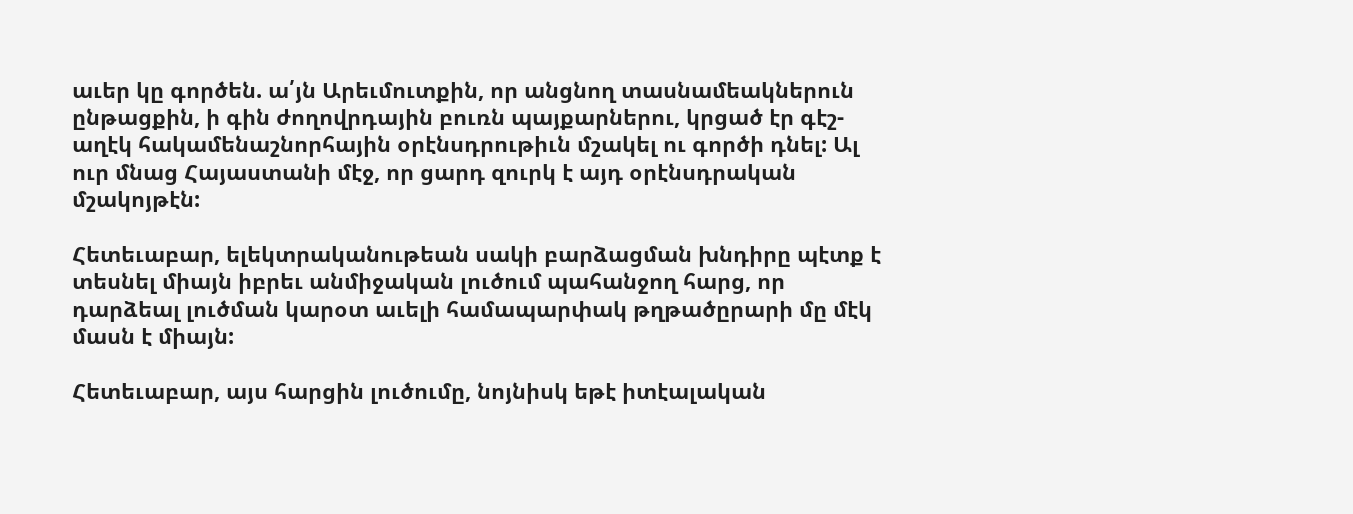աւեր կը գործեն. ա՛յն Արեւմուտքին, որ անցնող տասնամեակներուն ընթացքին, ի գին ժողովրդային բուռն պայքարներու, կրցած էր գէշ-աղէկ հակամենաշնորհային օրէնսդրութիւն մշակել ու գործի դնել: Ալ ուր մնաց Հայաստանի մէջ, որ ցարդ զուրկ է այդ օրէնսդրական մշակոյթէն:

Հետեւաբար, ելեկտրականութեան սակի բարձացման խնդիրը պէտք է տեսնել միայն իբրեւ անմիջական լուծում պահանջող հարց, որ դարձեալ լուծման կարօտ աւելի համապարփակ թղթածըրարի մը մէկ մասն է միայն:

Հետեւաբար, այս հարցին լուծումը, նոյնիսկ եթէ իտէալական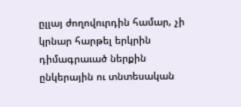ըլլայ ժողովուրդին համար, չի կրնար հարթել երկրին դիմագրաւած ներքին ընկերային ու տնտեսական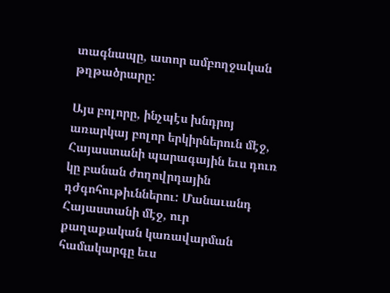տագնապը, ատոր ամբողջական թղթածրարը:

Այս բոլորը, ինչպէս խնդրոյ առարկայ բոլոր երկիրներուն մէջ, Հայաստանի պարագային եւս դուռ կը բանան ժողովրդային դժգոհութիւններու: Մանաւանդ Հայաստանի մէջ, ուր քաղաքական կառավարման համակարգը եւս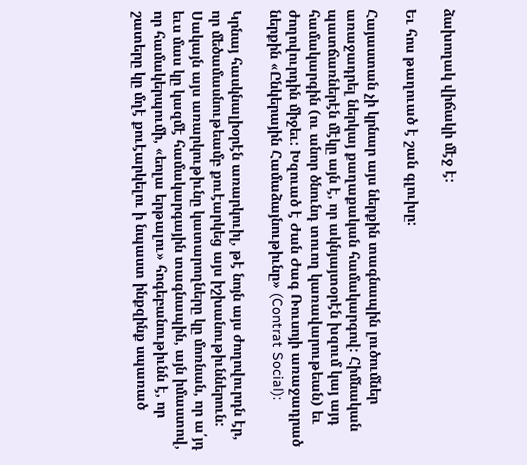ձախողակ վիճակի մէջ է:

Եւ հոս թաղուած է շան գլուխը:

Հայաստան չի կրնար այս ներքին տագնապին լուծումներ առաջադրել ներկայ քաղաքական համակարգով: Հիմնական պատճառներէն մէկը այն է, որ ակնյայտօրէն խզում կայ այդ համակարգին (ու անոր ծնունդ տուող կառավարութեան) եւ ժողովուրդին միջեւ: Խզուած է Ժան Ժագ Ռուսոյի առաջադրած ներքին «Ընկերային Համաձայնութիւնը» (Contrat Social):

Կրնայ հասկնալիօրէն առարկուիլ, թէ նոյն այս ժողովուրդն էր, որ մեծամասնութեամբ քուէարկեց այս իշխանութիւններուն: Սակայն այս առարկութիւնը կատարողները կը մոռնան, որ ա՛յդ եւս մաս կը կազմէ համակարգային տագնապին, այն իմաստով, որ համակերպումի, «եոլա երթալու» հոգեբանութիւնն է, որ շատերը կը մղէ քուէարկելու ի նպաստ ինքզինք սպառած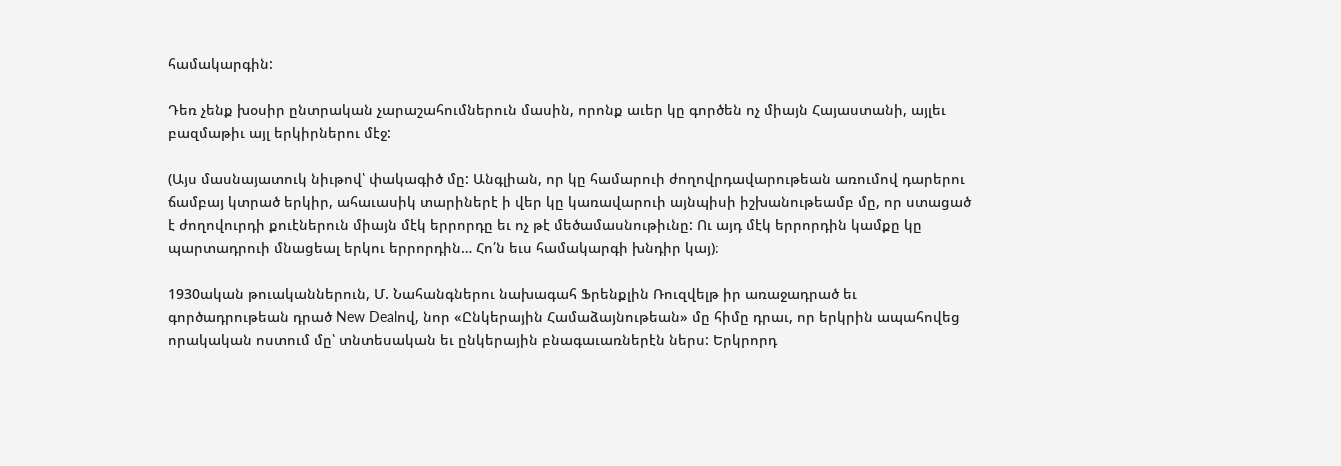համակարգին:

Դեռ չենք խօսիր ընտրական չարաշահումներուն մասին, որոնք աւեր կը գործեն ոչ միայն Հայաստանի, այլեւ բազմաթիւ այլ երկիրներու մէջ:

(Այս մասնայատուկ նիւթով՝ փակագիծ մը: Անգլիան, որ կը համարուի ժողովրդավարութեան առումով դարերու ճամբայ կտրած երկիր, ահաւասիկ տարիներէ ի վեր կը կառավարուի այնպիսի իշխանութեամբ մը, որ ստացած է ժողովուրդի քուէներուն միայն մէկ երրորդը եւ ոչ թէ մեծամասնութիւնը: Ու այդ մէկ երրորդին կամքը կը պարտադրուի մնացեալ երկու երրորդին… Հո՛ն եւս համակարգի խնդիր կայ)։

1930ական թուականներուն, Մ. Նահանգներու նախագահ Ֆրենքլին Ռուզվելթ իր առաջադրած եւ գործադրութեան դրած New Dealով, նոր «Ընկերային Համաձայնութեան» մը հիմը դրաւ, որ երկրին ապահովեց որակական ոստում մը՝ տնտեսական եւ ընկերային բնագաւառներէն ներս: Երկրորդ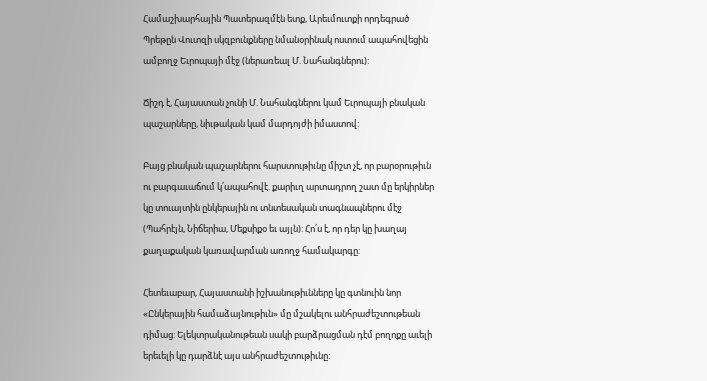Համաշխարհային Պատերազմէն ետք, Արեւմուտքի որդեգրած Պրեթըն Վուտզի սկզբունքները նմանօրինակ ոստում ապահովեցին ամբողջ Եւրոպայի մէջ (ներառեալ Մ. Նահանգներու):

Ճիշդ է, Հայաստան չունի Մ. Նահանգներու կամ Եւրոպայի բնական պաշարները, նիւթական կամ մարդոյժի իմաստով:

Բայց բնական պաշարներու հարստութիւնը միշտ չէ, որ բարօրութիւն ու բարգաւաճում կ՛ապահովէ. քարիւղ արտադրող շատ մը երկիրներ կը տուայտին ընկերային ու տնտեսական տագնապներու մէջ (Պահրէյն, Նիճերիա, Մեքսիքօ եւ այլն): Հո՛ս է, որ դեր կը խաղայ քաղաքական կառավարման առողջ համակարգը:

Հետեւաբար, Հայաստանի իշխանութիւնները կը գտնուին նոր «Ընկերային համաձայնութիւն» մը մշակելու անհրաժեշտութեան դիմաց: Ելեկտրականութեան սակի բարձրացման դէմ բողոքը աւելի երեւելի կը դարձնէ այս անհրաժեշտութիւնը: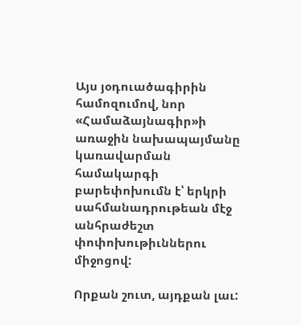Այս յօդուածագիրին համոզումով, նոր «Համաձայնագիր»ի առաջին նախապայմանը կառավարման համակարգի բարեփոխումն է՝ երկրի սահմանադրութեան մէջ անհրաժեշտ փոփոխութիւններու միջոցով:

Որքան շուտ, այդքան լաւ: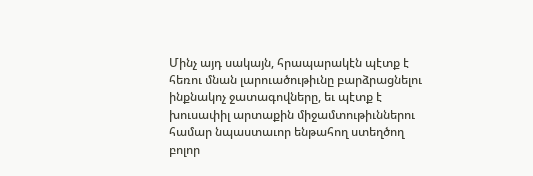Մինչ այդ սակայն, հրապարակէն պէտք է հեռու մնան լարուածութիւնը բարձրացնելու ինքնակոչ ջատագովները, եւ պէտք է խուսափիլ արտաքին միջամտութիւններու համար նպաստաւոր ենթահող ստեղծող բոլոր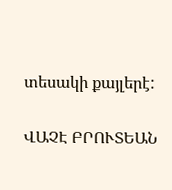տեսակի քայլերէ:

ՎԱՉԷ ԲՐՈՒՏԵԱՆ